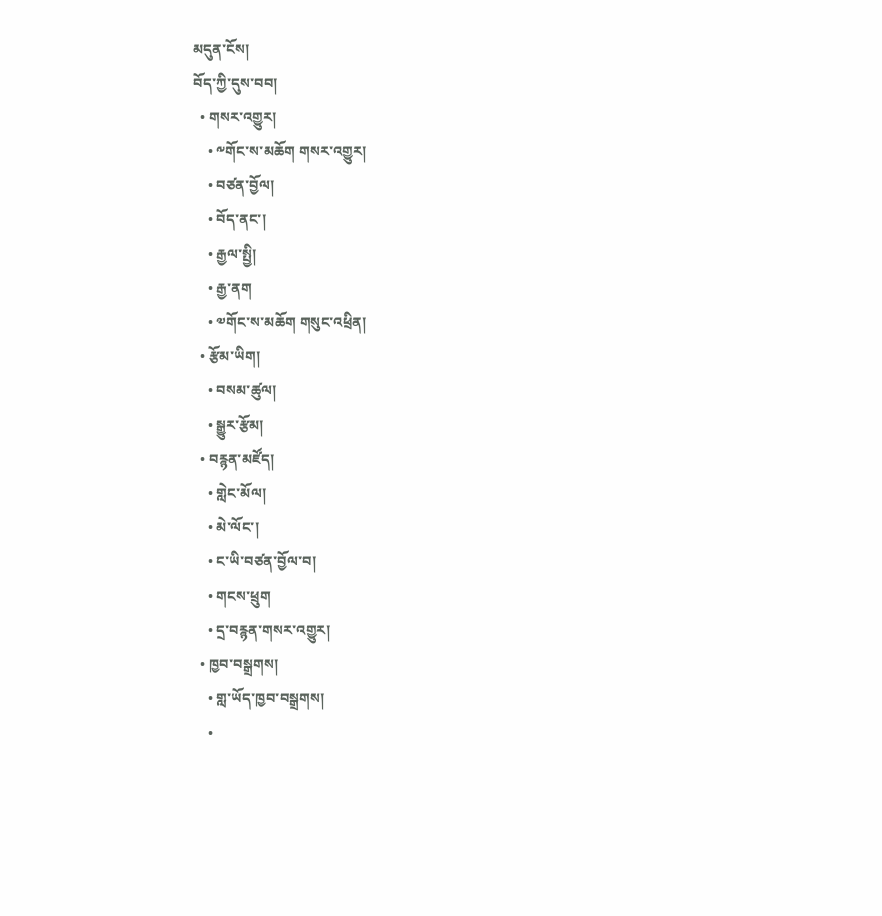མདུན་ངོས།
བོད་ཀྱི་དུས་བབ།
  • གསར་འགྱུར།
    • ༸གོང་ས་མཆོག གསར་འགྱུར།
    • བཙན་བྱོལ།
    • བོད་ནང་།
    • རྒྱལ་སྤྱི།
    • རྒྱ་ནག
    • ༧གོང་ས་མཆོག གསུང་འཕྲིན།
  • རྩོམ་ཡིག།
    • བསམ་ཚུལ།
    • སྒྱུར་རྩོམ།
  • བརྙན་མཛོད།
    • གླེང་མོལ།
    • མེ་ལོང་།
    • ང་ཡི་བཙན་བྱོལ་བ།
    • གངས་ཕྲུག
    • དྲ་བརྙན་གསར་འགྱུར།
  • ཁྱབ་བསྒྲགས།
    • གླ་ཡོད་ཁྱབ་བསྒྲགས།
    •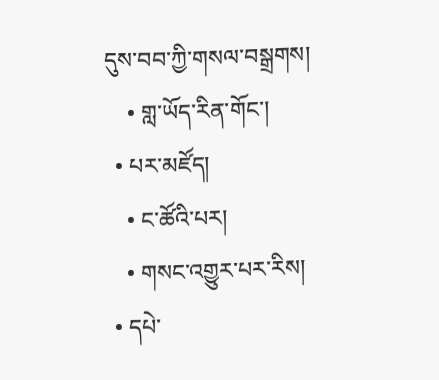དུས་བབ་ཀྱི་གསལ་བསྒྲགས།
    • གླ་ཡོད་རིན་གོང་།
  • པར་མཛོད།
    • ང་ཚོའི་པར།
    • གསང་འགྱུར་པར་རིས།
  • དཔེ་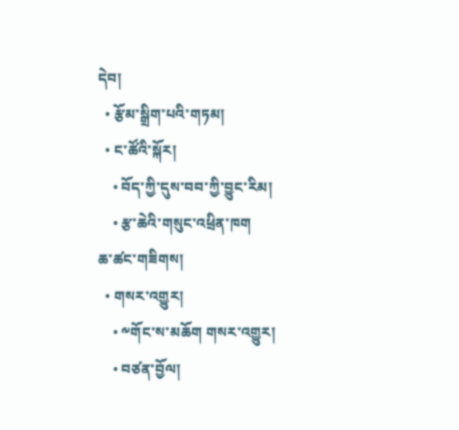དེབ།
  • རྩོམ་སྒྲིག་པའི་གཏམ།
  • ང་ཚོའི་སྐོར།
    • བོད་ཀྱི་དུས་བབ་ཀྱི་བྱུང་རིམ།
    • རྩ་ཆེའི་གསུང་འཕྲིན་ཁག
ཆ་ཚང་གཟིགས།
  • གསར་འགྱུར།
    • ༸གོང་ས་མཆོག གསར་འགྱུར།
    • བཙན་བྱོལ།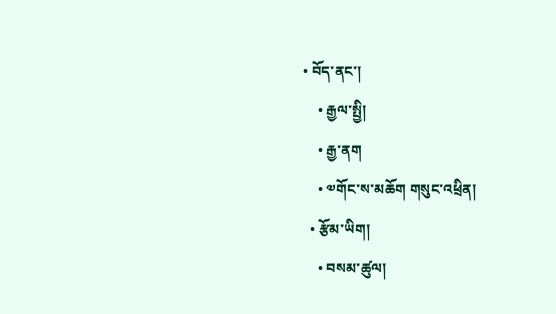• བོད་ནང་།
    • རྒྱལ་སྤྱི།
    • རྒྱ་ནག
    • ༧གོང་ས་མཆོག གསུང་འཕྲིན།
  • རྩོམ་ཡིག།
    • བསམ་ཚུལ།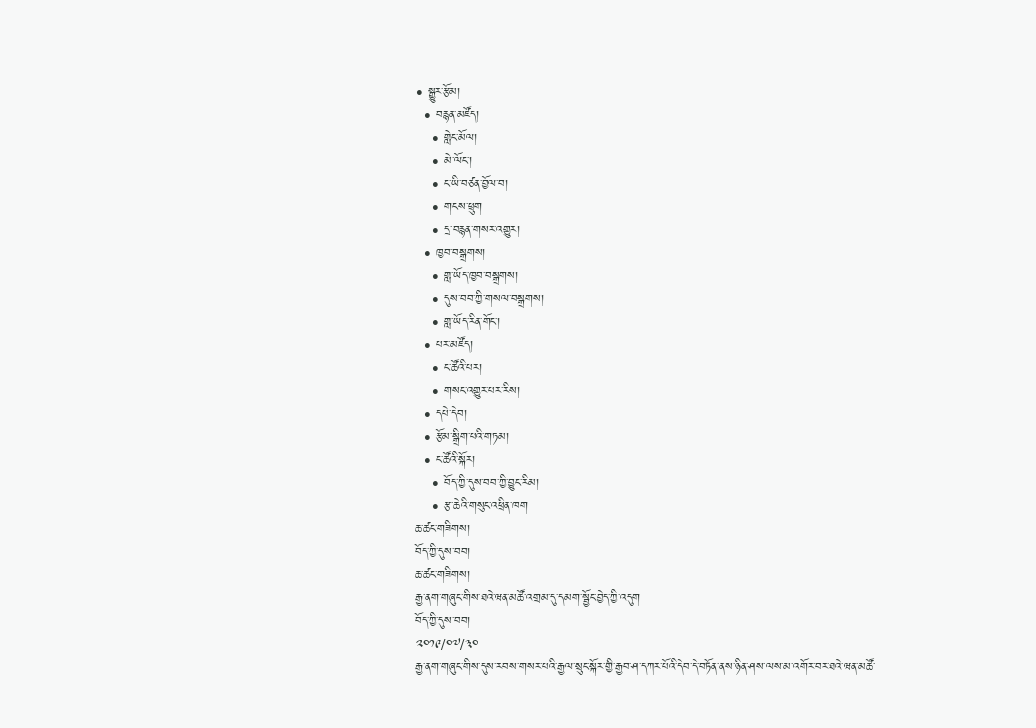• སྒྱུར་རྩོམ།
  • བརྙན་མཛོད།
    • གླེང་མོལ།
    • མེ་ལོང་།
    • ང་ཡི་བཙན་བྱོལ་བ།
    • གངས་ཕྲུག
    • དྲ་བརྙན་གསར་འགྱུར།
  • ཁྱབ་བསྒྲགས།
    • གླ་ཡོད་ཁྱབ་བསྒྲགས།
    • དུས་བབ་ཀྱི་གསལ་བསྒྲགས།
    • གླ་ཡོད་རིན་གོང་།
  • པར་མཛོད།
    • ང་ཚོའི་པར།
    • གསང་འགྱུར་པར་རིས།
  • དཔེ་དེབ།
  • རྩོམ་སྒྲིག་པའི་གཏམ།
  • ང་ཚོའི་སྐོར།
    • བོད་ཀྱི་དུས་བབ་ཀྱི་བྱུང་རིམ།
    • རྩ་ཆེའི་གསུང་འཕྲིན་ཁག
ཆ་ཚང་གཟིགས།
བོད་ཀྱི་དུས་བབ།
ཆ་ཚང་གཟིགས།
རྒྱ་ནག་གཞུང་གིས་ཐའེ་ཝན་མཚོ་འགྲམ་དུ་དམག་སྦྱོང་བྱེད་ཀྱི་འདུག
བོད་ཀྱི་དུས་བབ།
༢༠༡༩/༠༧/༣༠
རྒྱ་ནག་གཞུང་གིས་དུས་རབས་གསར་པའི་རྒྱལ་སྲུང་སྐོར་གྱི་རྒྱབ་ཤ་དཀར་པོའི་དེབ་དེ་བཏོན་ནས་ཉིན་ཤས་ལས་མ་འགོར་བར་ཐའེ་ཝན་མཚོ་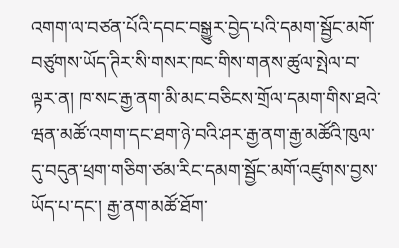འགག་ལ་བཙན་པོའི་དབང་བསྒྱུར་བྱེད་པའི་དམག་སྦྱོང་མགོ་བཙུགས་ཡོད་ཊིར་སི་གསར་ཁང་གིས་གནས་ཚུལ་སྤེལ་བ་ལྟར་ན། ཁ་སང་རྒྱ་ནག་མི་མང་བཅིངས་གྲོལ་དམག་གིས་ཐའེ་ཝན་མཚོ་འགག་དང་ཐག་ཉེ་བའི་ཤར་རྒྱ་ནག་རྒྱ་མཚོའི་ཁུལ་དུ་བདུན་ཕྲག་གཅིག་ཙམ་རིང་དམག་སྦྱོང་མགོ་འཛུགས་བྱས་ཡོད་པ་དང་། རྒྱ་ནག་མཚོ་ཐོག་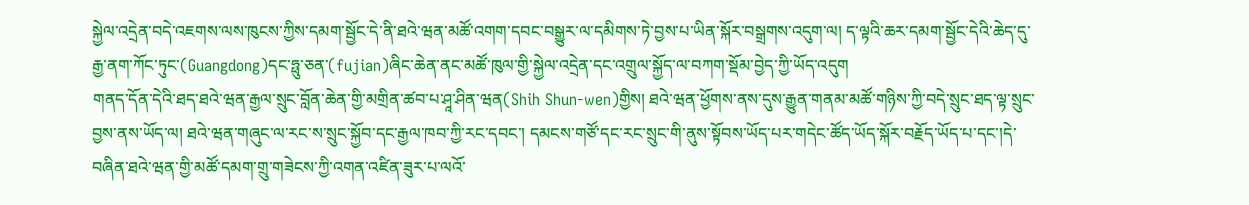སྐྱེལ་འདྲེན་བདེ་འཇགས་ལས་ཁུངས་ཀྱིས་དམག་སྦྱོང་དེ་ནི་ཐའེ་ཝན་མཚོ་འགག་དབང་བསྒྱུར་ལ་དམིགས་ཏེ་བྱས་པ་ཡིན་སྐོར་བསྒྲགས་འདུག་ལ། ད་ལྟའི་ཆར་དམག་སྦྱོང་དེའི་ཆེད་དུ་རྒྱ་ནག་ཀོང་ཏུང་(Guangdong)དང་ཧྥུ་ཅན་(fujian)ཞིང་ཆེན་ནང་མཚོ་ཁུལ་གྱི་སྐྱེལ་འདྲེན་དང་འགྲུལ་སྐྱོད་ལ་བཀག་སྡོམ་བྱེད་ཀྱི་ཡོད་འདུག
གནད་དོན་དེའི་ཐད་ཐའེ་ཝན་རྒྱལ་སྲུང་བློན་ཆེན་གྱི་མགྲིན་ཚབ་པ་ཤཱ་ཤིན་ཝན(Shih Shun-wen)གྱིས། ཐའེ་ཝན་ཕྱོགས་ནས་དུས་རྒྱུན་གནམ་མཚོ་གཉིས་ཀྱི་བདེ་སྲུང་ཐད་ལྟ་སྲུང་བྱས་ནས་ཡོད་ལ། ཐའེ་ཝན་གཞུང་ལ་རང་ས་སྲུང་སྐྱོབ་དང་རྒྱལ་ཁབ་ཀྱི་རང་དབང་། དམངས་གཙོ་དང་རང་སྲུང་གི་ནུས་སྟོབས་ཡོད་པར་གདེང་ཚོད་ཡོད་སྐོར་བརྗོད་ཡོད་པ་དང་།དེ་བཞིན་ཐའེ་ཝན་གྱི་མཚོ་དམག་གྲུ་གཟེངས་ཀྱི་འགན་འཛིན་ཟུར་པ་ལའོ་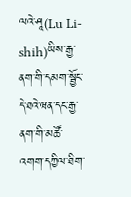ལའེ་ཤཱ(Lu Li-shih)ཡིས་རྒྱ་ནག་གི་དམག་སྦྱོང་དེ་ཐའེ་ཝན་དང་རྒྱ་ནག་གི་མཚོ་འགག་དཀྱིལ་ཐིག་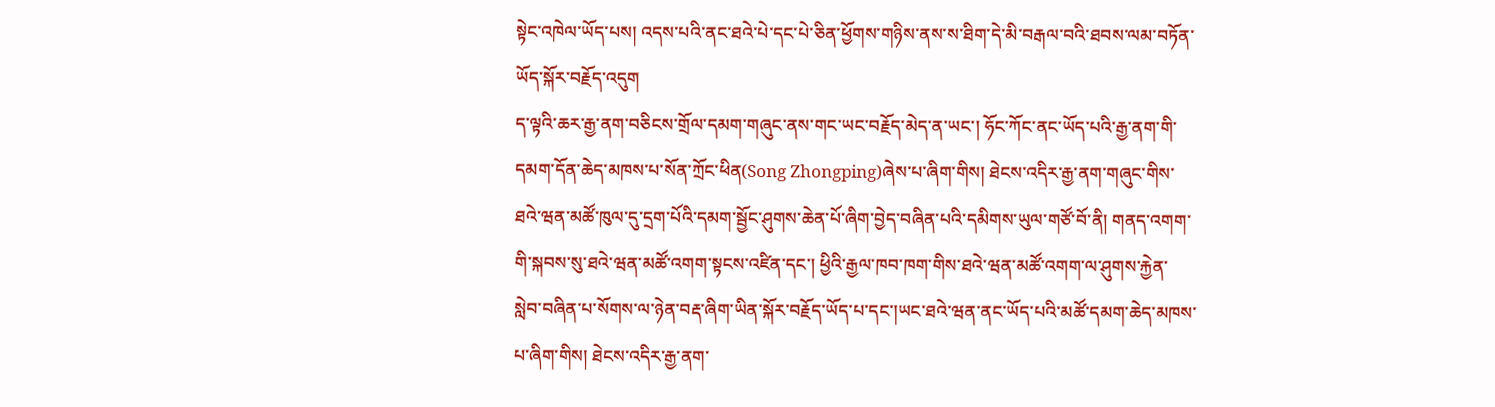སྟེང་འཁེལ་ཡོད་པས། འདས་པའི་ནང་ཐའེ་པེ་དང་པེ་ཅིན་ཕྱོགས་གཉིས་ནས་ས་ཐིག་དེ་མི་བརྒལ་བའི་ཐབས་ལམ་བཏོན་ཡོད་སྐོར་བརྗོད་འདུག
ད་ལྟའི་ཆར་རྒྱ་ནག་བཅིངས་གྲོལ་དམག་གཞུང་ནས་གང་ཡང་བརྗོད་མེད་ན་ཡང་། ཧོང་ཀོང་ནང་ཡོད་པའི་རྒྱ་ནག་གི་དམག་དོན་ཆེད་མཁས་པ་སོན་ཀྲོང་ཕིན(Song Zhongping)ཞེས་པ་ཞིག་གིས། ཐེངས་འདིར་རྒྱ་ནག་གཞུང་གིས་ཐའེ་ཝན་མཚོ་ཁུལ་དུ་དྲག་པོའི་དམག་སྦྱོང་ཤུགས་ཆེན་པོ་ཞིག་བྱེད་བཞིན་པའི་དམིགས་ཡུལ་གཙོ་བོ་ནི། གནད་འགག་གི་སྐབས་སུ་ཐའེ་ཝན་མཚོ་འགག་སྟངས་འཛིན་དང་། ཕྱིའི་རྒྱལ་ཁབ་ཁག་གིས་ཐའེ་ཝན་མཚོ་འགག་ལ་ཤུགས་རྐྱེན་སླེབ་བཞིན་པ་སོགས་ལ་ཉེན་བརྡ་ཞིག་ཡིན་སྐོར་བརྗོད་ཡོད་པ་དང་།ཡང་ཐའེ་ཝན་ནང་ཡོད་པའི་མཚོ་དམག་ཆེད་མཁས་པ་ཞིག་གིས། ཐེངས་འདིར་རྒྱ་ནག་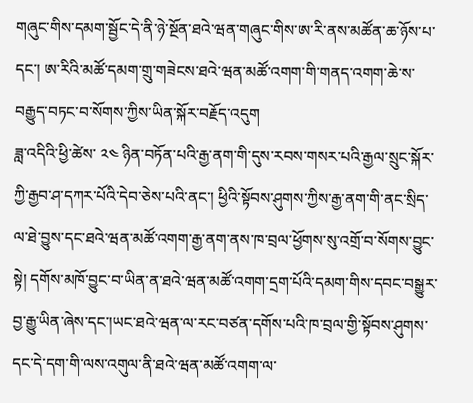གཞུང་གིས་དམག་སྦྱོང་དེ་ནི་ཉེ་སྔོན་ཐའེ་ཝན་གཞུང་གིས་ཨ་རི་ནས་མཚོན་ཆ་ཉོས་པ་དང་། ཨ་རིའི་མཚོ་དམག་གྲུ་གཟེངས་ཐའེ་ཝན་མཚོ་འགག་གི་གནད་འགག་ཆེ་ས་བརྒྱུད་བཏང་བ་སོགས་ཀྱིས་ཡིན་སྐོར་བརྗོད་འདུག
ཟླ་འདིའི་ཕྱི་ཚེས་ ༢༤ ཉིན་བཏོན་པའི་རྒྱ་ནག་གི་དུས་རབས་གསར་པའི་རྒྱལ་སྲུང་སྐོར་ཀྱི་རྒྱབ་ཤ་དཀར་པོའི་དེབ་ཅེས་པའི་ནང་། ཕྱིའི་སྟོབས་ཤུགས་ཀྱིས་རྒྱ་ནག་གི་ནང་སྲིད་ལ་ཐེ་བྱུས་དང་ཐའེ་ཝན་མཚོ་འགག་རྒྱ་ནག་ནས་ཁ་བྲལ་ཕྱོགས་སུ་འགྲོ་བ་སོགས་བྱུང་སྟེ། དགོས་མཁོ་བྱུང་བ་ཡིན་ན་ཐའེ་ཝན་མཚོ་འགག་དྲག་པོའི་དམག་གིས་དབང་བསྒྱུར་བྱ་རྒྱུ་ཡིན་ཞེས་དང་།ཡང་ཐའེ་ཝན་ལ་རང་བཙན་དགོས་པའི་ཁ་བྲལ་གྱི་སྟོབས་ཤུགས་དང་དེ་དག་གི་ལས་འགུལ་ནི་ཐའེ་ཝན་མཚོ་འགག་ལ་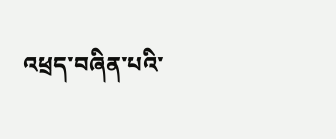འཕྲད་བཞིན་པའི་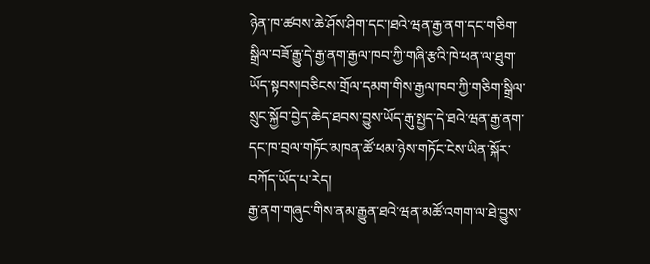ཉེན་ཁ་ཚབས་ཆེ་ཤོས་ཤིག་དང་།ཐའེ་ཝན་རྒྱ་ནག་དང་གཅིག་སྒྲིལ་བཟོ་རྒྱུ་དེ་རྒྱ་ནག་རྒྱལ་ཁབ་ཀྱི་གཞི་རྩའི་ཁེ་ཕན་ལ་ཐུག་ཡོད་སྟབས།བཅིངས་གྲོལ་དམག་གིས་རྒྱལ་ཁབ་ཀྱི་གཅིག་སྒྲིལ་སྲུང་སྐྱོབ་བྱེད་ཆེད་ཐབས་བྱུས་ཡོད་རྒུ་སྤྱད་དེ་ཐའེ་ཝན་རྒྱ་ནག་དང་ཁ་བྲལ་གཏོང་མཁན་ཚོ་ཕམ་ཉེས་གཏོང་ངེས་ཡིན་སྐོར་བཀོད་ཡོད་པ་རེད།
རྒྱ་ནག་གཞུང་གིས་ནམ་རྒྱུན་ཐའེ་ཝན་མཚོ་འགག་ལ་ཐེ་བྱུས་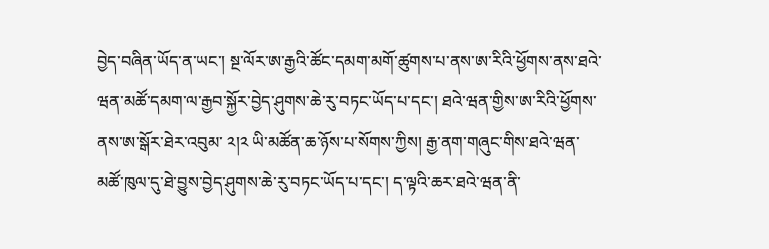བྱེད་བཞིན་ཡོད་ན་ཡང་། སྔ་ལོར་ཨ་རྒྱའི་ཚོང་དམག་མགོ་ཚུགས་པ་ནས་ཨ་རིའི་ཕྱོགས་ནས་ཐའེ་ཝན་མཚོ་དམག་ལ་རྒྱབ་སྐྱོར་བྱེད་ཤུགས་ཆེ་རུ་བཏང་ཡོད་པ་དང་། ཐའེ་ཝན་གྱིས་ཨ་རིའི་ཕྱོགས་ནས་ཨ་སྒོར་ཐེར་འབུམ་ ༢།༢ ཡི་མཚོན་ཆ་ཉོས་པ་སོགས་ཀྱིས། རྒྱ་ནག་གཞུང་གིས་ཐའེ་ཝན་མཚོ་ཁུལ་དུ་ཐེ་བྱུས་བྱེད་ཤུགས་ཆེ་རུ་བཏང་ཡོད་པ་དང་། ད་ལྟའི་ཆར་ཐའེ་ཝན་ནི་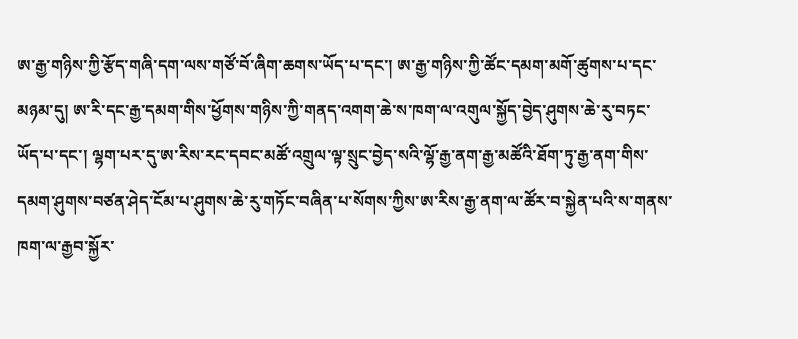ཨ་རྒྱ་གཉིས་ཀྱི་རྩོད་གཞི་དག་ལས་གཙོ་བོ་ཞིག་ཆགས་ཡོད་པ་དང་། ཨ་རྒྱ་གཉིས་ཀྱི་ཚོང་དམག་མགོ་ཚུགས་པ་དང་མཉམ་དུ། ཨ་རི་དང་རྒྱ་དམག་གིས་ཕྱོགས་གཉིས་ཀྱི་གནད་འགག་ཆེ་ས་ཁག་ལ་འགུལ་སྐྱོད་བྱེད་ཤུགས་ཆེ་རུ་བཏང་ཡོད་པ་དང་། ལྷག་པར་དུ་ཨ་རིས་རང་དབང་མཚོ་འགྲུལ་ལྟ་སྲུང་བྱེད་སའི་ལྷོ་རྒྱ་ནག་རྒྱ་མཚོའི་ཐོག་ཏུ་རྒྱ་ནག་གིས་དམག་ཤུགས་བཙན་ཤེད་ངོམ་པ་ཤུགས་ཆེ་རུ་གཏོང་བཞིན་པ་སོགས་ཀྱིས་ཨ་རིས་རྒྱ་ནག་ལ་ཚོར་བ་སྐྱེན་པའི་ས་གནས་ཁག་ལ་རྒྱབ་སྐྱོར་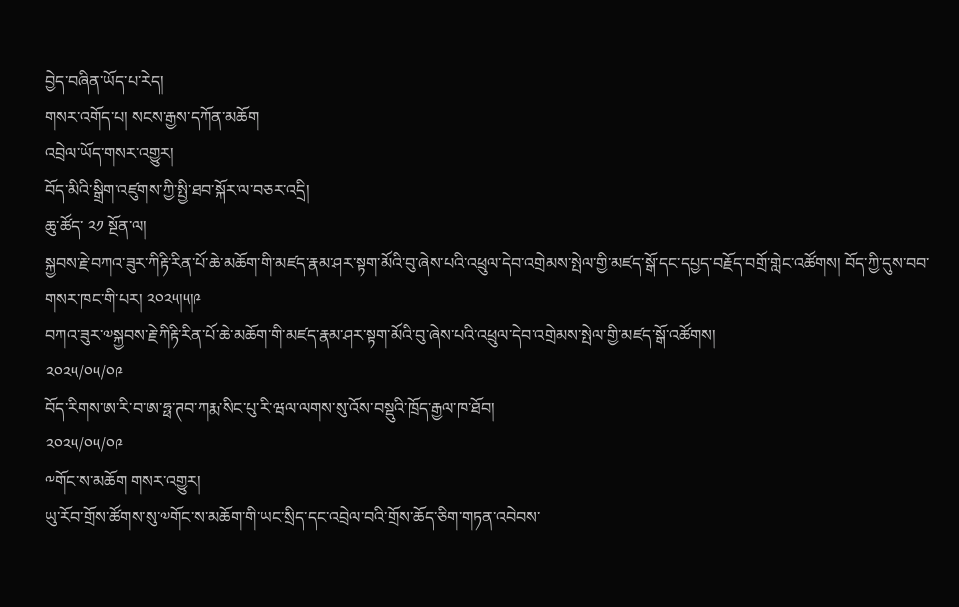བྱེད་བཞིན་ཡོད་པ་རེད།
གསར་འགོད་པ། སངས་རྒྱས་དཀོན་མཆོག
འབྲེལ་ཡོད་གསར་འགྱུར།
བོད་མིའི་སྒྲིག་འཛུགས་ཀྱི་སྤྱི་ཐབ་སྐོར་ལ་བཅར་འདྲི།
ཆུ་ཚོད་ ༢༡ སྔོན་ལ།
སྐྱབས་རྗེ་བཀའ་ཟུར་ཀིརྟི་རིན་པོ་ཆེ་མཆོག་གི་མཛད་རྣམ་ཤར་སྟག་མོའི་བུ་ཞེས་པའི་འཕྲུལ་དེབ་འགྲེམས་སྤེལ་གྱི་མཛད་སྒོ་དང་དཔྱད་བརྗོད་བགྲོ་གླེང་འཚོགས། བོད་ཀྱི་དུས་བབ་གསར་ཁང་གི་པར། ༢༠༢༥།༥།༩
བཀའ་ཟུར་༧སྐྱབས་རྗེ་ཀིརྟི་རིན་པོ་ཆེ་མཆོག་གི་མཛད་རྣམ་ཤར་སྟག་མོའི་བུ་ཞེས་པའི་འཕྲུལ་དེབ་འགྲེམས་སྤེལ་གྱི་མཛད་སྒོ་འཚོགས།
༢༠༢༥/༠༥/༠༩
བོད་རིགས་ཨ་རི་བ་ཨ་ཧྥ་ཊབ་ཀརྨ་སིང་པུ་རི་ཝལ་ལགས་སུ་འོས་བསྡུའི་ཁྲོད་རྒྱལ་ཁ་ཐོབ།
༢༠༢༥/༠༥/༠༩
༸གོང་ས་མཆོག གསར་འགྱུར།
ཡུ་རོབ་གྲོས་ཚོགས་སུ་༧གོང་ས་མཆོག་གི་ཡང་སྲིད་དང་འབྲེལ་བའི་གྲོས་ཆོད་ཅིག་གཏན་འབེབས་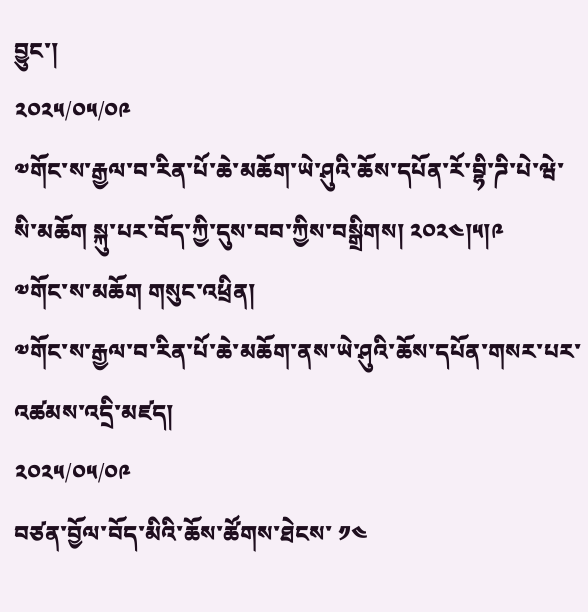བྱུང་།
༢༠༢༥/༠༥/༠༩
༧གོང་ས་རྒྱལ་བ་རིན་པོ་ཆེ་མཆོག་ཡེ་ཤུའི་ཆོས་དཔོན་རོ་བྷི་ཌི་པེ་ཝེ་སི་མཆོག སྐུ་པར་བོད་ཀྱི་དུས་བབ་ཀྱིས་བསྒྲིགས། ༢༠༢༤།༥།༩
༧གོང་ས་མཆོག གསུང་འཕྲིན།
༧གོང་ས་རྒྱལ་བ་རིན་པོ་ཆེ་མཆོག་ནས་ཡེ་ཤུའི་ཆོས་དཔོན་གསར་པར་འཚམས་འདྲི་མཛད།
༢༠༢༥/༠༥/༠༩
བཙན་བྱོལ་བོད་མིའི་ཆོས་ཚོགས་ཐེངས་ ༡༤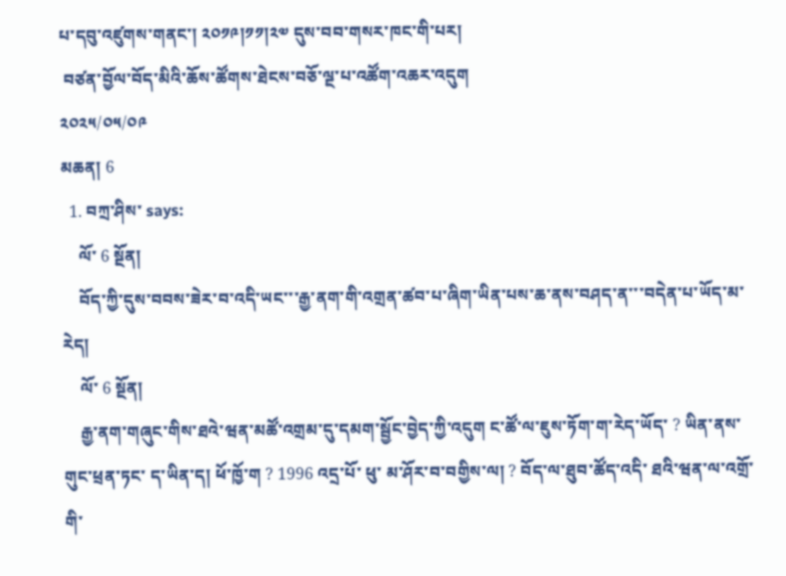པ་དབུ་འཛུགས་གནང་། ༢༠༡༩།༡༡།༢༧ དུས་བབ་གསར་ཁང་གི་པར།
 བཙན་བྱོལ་བོད་མིའི་ཆོས་ཚོགས་ཐེངས་བཅོ་ལྔ་པ་འཚོག་འཆར་འདུག
༢༠༢༥/༠༥/༠༩
མཆན། 6
  1. བཀྲ་ཤིས་ says:
    ལོ་ 6 སྔོན།
    བོད་ཀྱི་དུས་བབས་ཟེར་བ་འདི་ཡང་་་རྒྱ་ནག་གི་འགྲན་ཚབ་པ་ཞིག་ཡིན་པས་ཆ་ནས་བཤད་ན་་་བདེན་པ་ཡོད་མ་རེད།
    ལོ་ 6 སྔོན།
    རྒྱ་ནག་གཞུང་གིས་ཐའེ་ཝན་མཚོ་འགྲམ་དུ་དམག་སྦྱོང་བྱེད་ཀྱི་འདུག ང་ཚོ་ལ་ཇུས་ཏོག་ག་རེད་ཡོད་ ? ཡིན་ནས་ གུང་ཕྲན་ཏང་ ད་ཡིན་ད། ཕོ་ཁྱོ་ག ? 1996 འདྲ་པོ་ ཕུ་ མ་ཤོར་བ་བགྱིས་ལ། ? བོད་ལ་ཐུབ་ཚོད་འདི་ ཐའི་ཝན་ལ་འགྲོ་གི་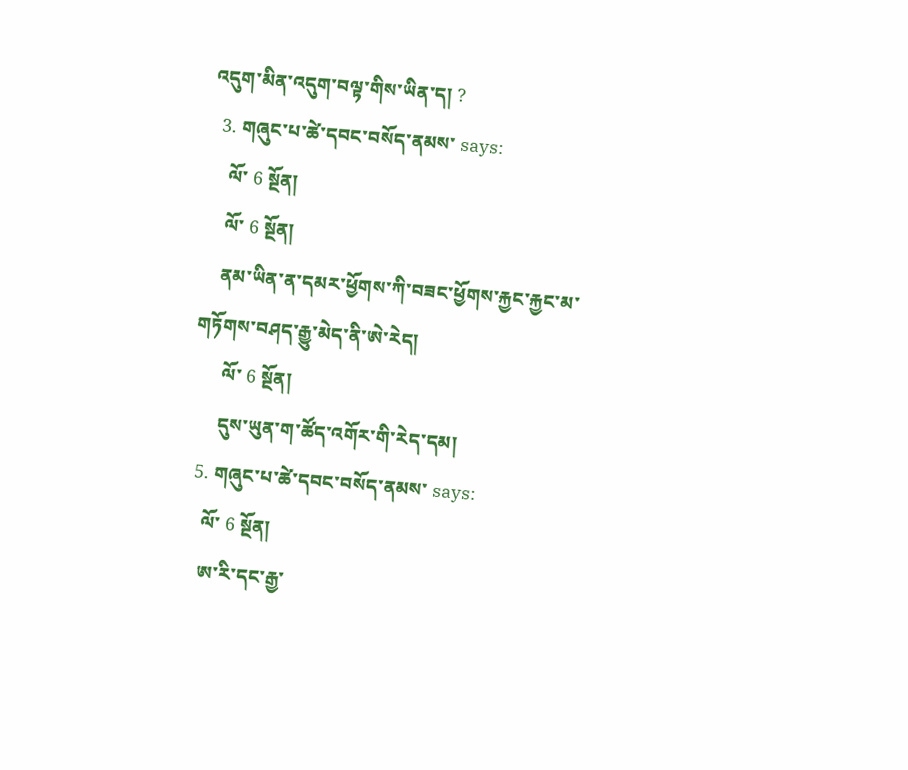འདུག་མིན་འདུག་བལྟ་གིས་ཡིན་ད། ?
  3. གཞུང་པ་ཚེ་དབང་བསོད་ནམས་ says:
    ལོ་ 6 སྔོན།
    ལོ་ 6 སྔོན།
    ནམ་ཡིན་ན་དམར་ཕྱོགས་ཀི་བཟང་ཕྱོགས་རྐྱང་རྐྱང་མ་གཏོགས་བཤད་རྒྱུ་མེད་ནི་ཨེ་རེད།
      ལོ་ 6 སྔོན།
      དུས་ཡུན་ག་ཚོད་འགོར་གི་རེད་དམ།
  5. གཞུང་པ་ཚེ་དབང་བསོད་ནམས་ says:
    ལོ་ 6 སྔོན།
    ཨ་རི་དང་རྒྱ་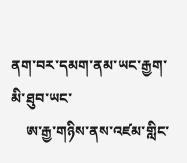ནག་བར་དམག་ནམ་ཡང་རྒྱག་མི་ཐུབ་ཡང་
    ཨ་རྒྱ་གཉིས་ནས་འཛམ་གླིང་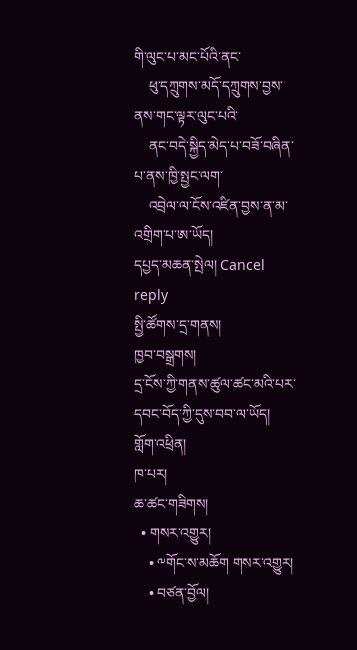གི་ལུང་པ་མང་པོའི་ནང་
    ཕུ་དཀྲུགས་མདོ་དཀྲུགས་བྱས་ནས་གང་ལྟར་ལུང་པའི་
    ནང་བདེ་སྐྱིད་མེད་པ་བཟོ་བཞིན་པ་ནས་ཁྱི་སྤྱང་ལག་
    འབྲེལ་ལ་ངོས་འཛིན་བྱས་ན་མ་འགྲིག་པ་ཨ་ཡོད།
དཔྱད་མཆན་སྤེལ། Cancel reply
སྤྱི་ཚོགས་དྲ་གནས།
ཁྱབ་བསྒྲགས།
དྲ་ངོས་ཀྱི་གནས་ཚུལ་ཚང་མའི་པར་དབང་བོད་ཀྱི་དུས་བབ་ལ་ཡོད།
གློག་འཕྲིན།
ཁ་པར།
ཆ་ཚང་གཟིགས།
  • གསར་འགྱུར།
    • ༸གོང་ས་མཆོག གསར་འགྱུར།
    • བཙན་བྱོལ།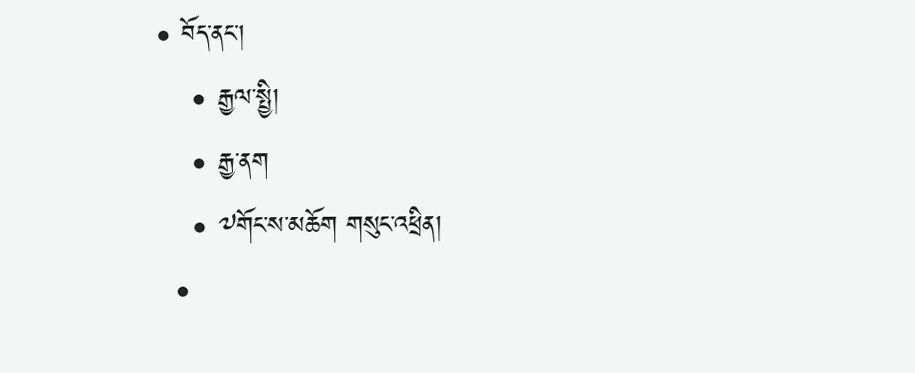• བོད་ནང་།
    • རྒྱལ་སྤྱི།
    • རྒྱ་ནག
    • ༧གོང་ས་མཆོག གསུང་འཕྲིན།
  •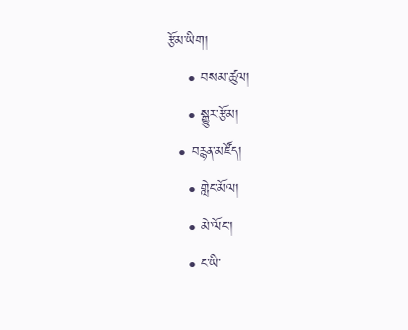རྩོམ་ཡིག།
    • བསམ་ཚུལ།
    • སྒྱུར་རྩོམ།
  • བརྙན་མཛོད།
    • གླེང་མོལ།
    • མེ་ལོང་།
    • ང་ཡི་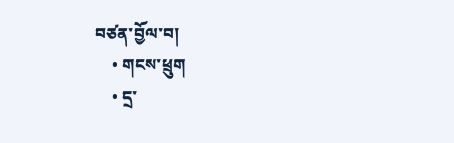བཙན་བྱོལ་བ།
    • གངས་ཕྲུག
    • དྲ་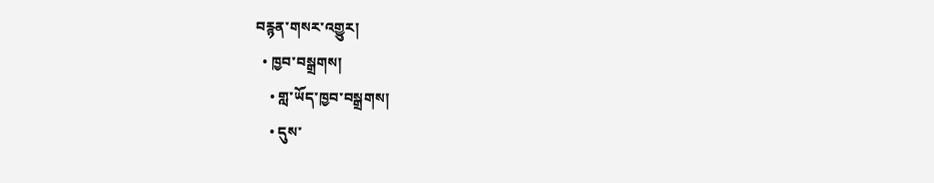བརྙན་གསར་འགྱུར།
  • ཁྱབ་བསྒྲགས།
    • གླ་ཡོད་ཁྱབ་བསྒྲགས།
    • དུས་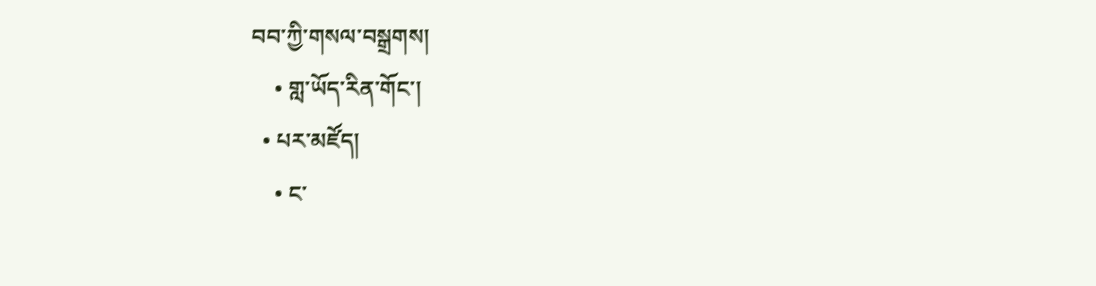བབ་ཀྱི་གསལ་བསྒྲགས།
    • གླ་ཡོད་རིན་གོང་།
  • པར་མཛོད།
    • ང་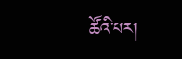ཚོའི་པར།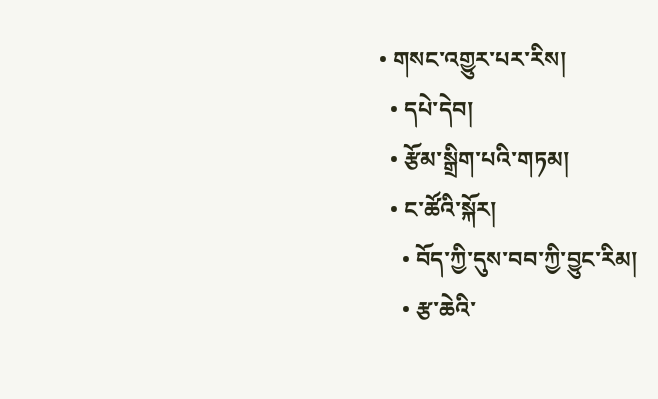• གསང་འགྱུར་པར་རིས།
  • དཔེ་དེབ།
  • རྩོམ་སྒྲིག་པའི་གཏམ།
  • ང་ཚོའི་སྐོར།
    • བོད་ཀྱི་དུས་བབ་ཀྱི་བྱུང་རིམ།
    • རྩ་ཆེའི་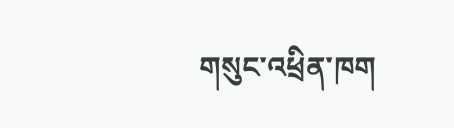གསུང་འཕྲིན་ཁག